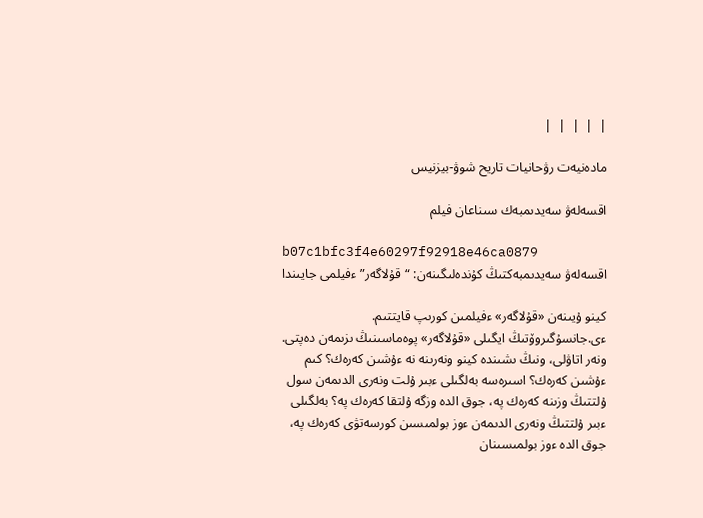|  |  |  |  |

مادەنيەت رۋحانيات تاريح شوۋ-بيزنيس

اقسەلەۋ سەيدىمبەك سىناعان فيلم

b07c1bfc3f4e60297f92918e46ca0879
اقسەلەۋ سەيدىمبەكتىڭ كۇندەلىگىنەن: “قۇلاگەر” ءفيلمى جايىندا

كينو ۇيىنەن «قۇلاگەر» ءفيلمىن كورىپ قايتتىم. ءى.جانسۇگىروۆتىڭ ايگىلى «قۇلاگەر» پوەماسىنىڭ ىزىمەن دەپتى. ونەر اتاۋلى، ونىڭ ىشىندە كينو ونەرىنە نە ءۇشىن كەرەك؟ كىم ءۇشىن كەرەك؟ اسىرەسە بەلگىلى ءبىر ۇلت ونەرى الدىمەن سول ۇلتتىڭ وزىنە كەرەك پە، جوق الدە وزگە ۇلتقا كەرەك پە؟ بەلگىلى ءبىر ۇلتتىڭ ونەرى الدىمەن ءوز بولمىسىن كورسەتۋى كەرەك پە، جوق الدە ءوز بولمىسىنان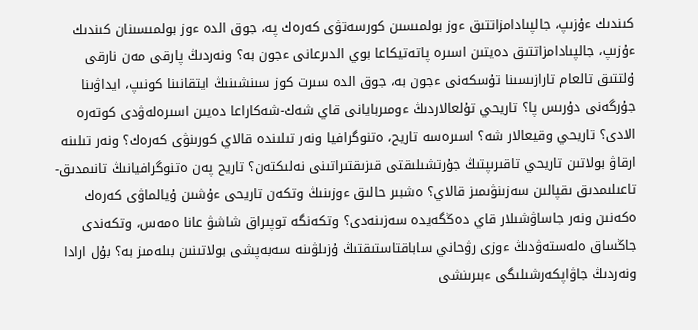كىندىك ءۇزىپ، جالپىادامزاتتىق ءوز بولمىسىن كورسەتۋى كەرەك پە، جوق الدە ءوز بولمىسىنان كىندىك ءۇزىپ، جالپىادامزاتتىق دەيتىن اسىرە پاتەتيكاعا بوي الدىرعانى ءجون بە؟ ونەردىڭ پارقى مەن نارقى ۇلتتىق تالعام تارازىسىنا تۇسكەنى ءجون بە، جوق الدە سىرت كوز سىنشىنىڭ ايتقانىنا كونىپ، ايداۋىنا جۇرگەنى دۇرىس پا؟ تاريحي تۇلعالاردىڭ ءومىربايانى قاي شەك-شەكاراعا دەيىن اسىرەلەۋدى كوتەرە الادى؟ تاريحي وقيعالار شە؟ اسىرەسە تاريح، ەتنوگرافيا ونەر تىلىندە قالاي كورىنۋى كەرەك؟ ونەر تىلىنە ارقاۋ بولاتىن تاريحي تاقىرىپتىڭ جۇرتشىلىقتى قىزىقتىراتىنى نەلىكتەن؟ تاريح پەن ەتنوگرافيانىڭ تانىمدىق-تاعىلىمدىق ىقپالىن سەزىنۋىمىز قالاي؟ ەشبىر حالىق ءوزىنىڭ وتكەن تاريحى ءۇشىن ۇيالماۋى كەرەك ەكەنىن ونەر جاساۋشىلار قاي دەڭگەيدە سەزىنەدى؟ وتكەنگە توپىراق شاشۋ عانا ەمەس، وتكەندى جاڭساق ەلەستەۋدىڭ ءوزى رۋحاني ساباقتاستىقتىڭ ۇزىلۋىنە سەبەپشى بولاتىنىن بىلەمىز بە؟ بۇل ارادا ونەردىڭ جاۋاپكەرشىلىگى ءبىرىنشى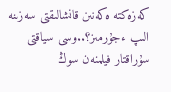كەزەكتە ەكەنىن قانشالىقتى سەزىنە الىپ ءجۇرمىز؟..وسى سياقتى سۇراقتار فيلمنەن سوڭ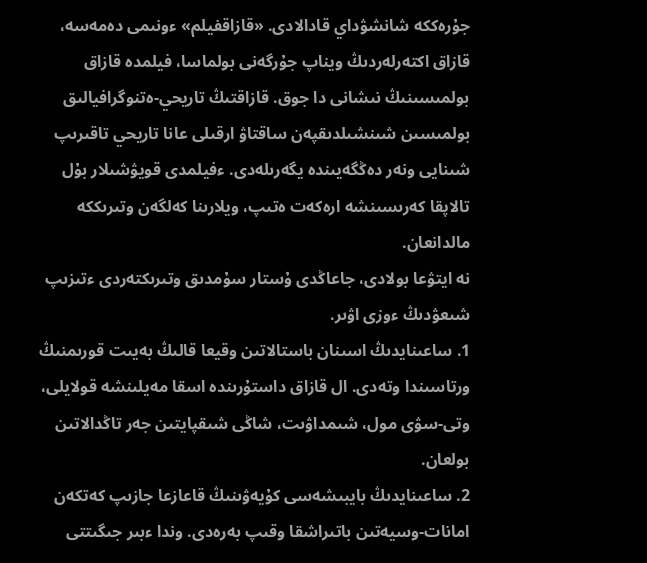جۇرەككە شانشۋداي قادالادى. «قازاقفيلم» ءونىمى دەمەسە، قازاق اكتەرلەردىڭ ويناپ جۇرگەنى بولماسا، فيلمدە قازاق بولمىسىنىڭ نىشانى دا جوق. قازاقتىڭ تاريحي-ەتنوگرافيالىق بولمىسىن شىنشىلدىقپەن ساقتاۋ ارقىلى عانا تاريحي تاقىرىپ شىنايى ونەر دەڭگەيىندە يگەرىلەدى. ءفيلمدى قويۋشىلار بۇل تالاپقا كەرىسىنشە ارەكەت ەتىپ، ويلارىنا كەلگەن وتىرىككە مالدانعان.
نە ايتۋعا بولادى، جاعاڭدى ۇستار سۇمدىق وتىرىكتەردى ءتىزىپ شىعۋدىڭ ءوزى اۋىر.
1. ساعىنايدىڭ اسىنان باستالاتىن وقيعا قالىڭ بەيىت قورىمنىڭ ورتاسىندا وتەدى. ال قازاق داستۇرىندە اسقا مەيلىنشە قولايلى، وتى-سۋى مول، شىمداۋىت، شاڭى شىقپايتىن جەر تاڭدالاتىن بولعان.
2. ساعىنايدىڭ بايبىشەسى كۇيەۋىنىڭ قاعازعا جازىپ كەتكەن امانات-وسيەتىن باتىراشقا وقىپ بەرەدى. وندا ءبىر جىگىتتى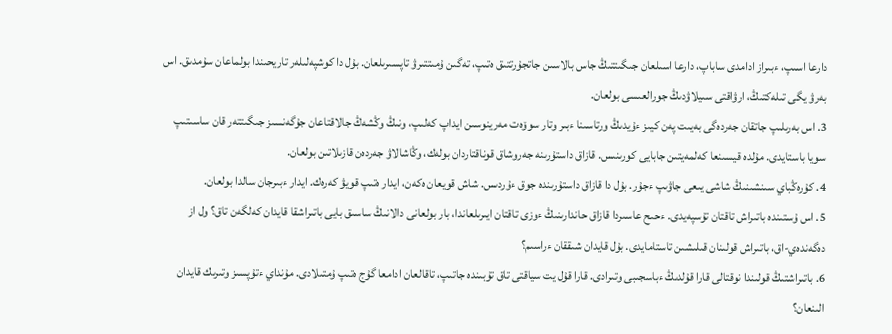دارعا اسىپ، ءبىراز ادامدى ساباپ، دارعا اسىلعان جىگىتتىڭ جاس بالاسىن جاتجۇرتتىق ەتىپ، تەگىن ۇمىتتىرۋ تاپسىرىلعان. بۇل دا كوشپەلىلەر تاريحىندا بولماعان سۇمدىق. اس بەرۋ يگى تىلەكتىڭ، ارۋاقتى سىيلاۋدىڭ جورالعىسى بولعان.
3. اس بەرىلىپ جاتقان جەردەگى بەيىت پەن كيىز ءۇيدىڭ ورتاسىنا ءبىر وتار سوۆەت مەرينوسىن ايداپ كەلىپ، ونىڭ وڭشەڭ جالاقتاعان جۇگەنسىز جىگىتتەر قان ساسىتىپ سويا باستايدى. مۇلدە قيسىنعا كەلمەيتىن جابايى كورىنىس. قازاق داستۇرىنە جەروشاق قوناقتاردان بولەك، وڭاشالاۋ جەردەن قازىلاتىن بولعان.
4. كۇرەڭباي سىنشىنىڭ شاشى يىعى جاۋىپ ءجۇر. بۇل دا قازاق داستۇرىندە جوق ءۇردىس. شاش قويعان ەكەن، ايدار ەتىپ قويۋ كەرەك. ايدار ءبىرجان سالدا بولعان.
5. اس ۇستىندە باتىراش تاقتان تۇسپەيدى. ءحىح عاسىردا قازاق حاندارىنىڭ ءوزى تاقتان ايىرىلعاندا، بار بولعانى دالانىڭ ساسىق بايى باتىراشقا قايدان كەلگەن تاق؟ ول از دەگەندەي-اق، باتىراش قولىنان قىلىشىن تاستامايدى. بۇل قايدان شىققان ءراسىم؟
6. باتىراشتىڭ قولىندا نوقتالى قارا قۇلدىڭ ءباسجىبى وتىرادى. قارا قۇل يت سياقتى تاق تۇبىندە جاتىپ، تاقالعان ادامعا گۇج ەتىپ ۇمتىلادى. مۇنداي ءتۇپسىز وتىرىك قايدان الىنعان؟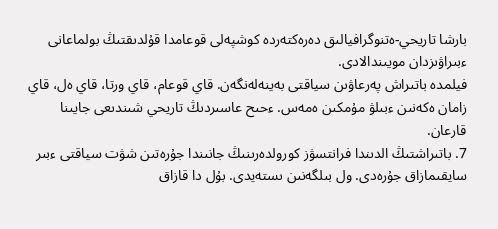بارشا تاريحي-ەتنوگرافيالىق دەرەكتەردە كوشپەلى قوعامدا قۇلدىقتىڭ بولماعانى ءبىراۋىزدان مويىندالادى.
فيلمدە باتىراش پەرعاۋىن سياقتى بەينەلەنگەن. قاي قوعام، قاي ورتا، قاي ەل، قاي زامان ەكەنىن ءبىلۋ مۇمكىن ەمەس. ءحىح عاسىردىڭ تاريحي شىندىعى جايىنا قارعان.
7. باتىراشتىڭ الدىندا فرانتسۋز كورولدەرىنىڭ جانىندا جۇرەتىن شۋت سياقتى ءبىر سايقىمازاق جۇرەدى. ول بىلگەنىن ىستەيدى. بۇل دا قازاق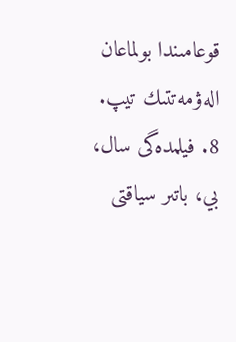قوعامىندا بولماعان الەۋمەتتىك تيپ.
8. فيلمدەگى سال، بي، باتىر سياقتى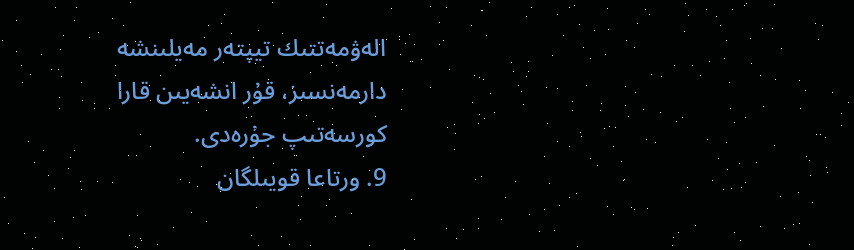الەۋمەتتىك تيپتەر مەيلىنشە دارمەنسىز، قۇر انشەيىن قارا كورسەتىپ جۇرەدى.
9. ورتاعا قويىلگان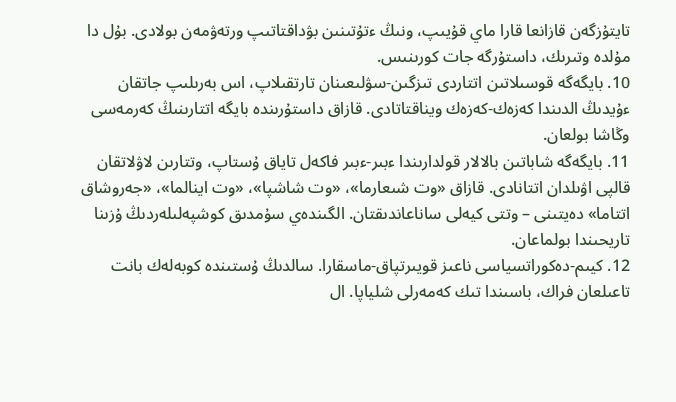تايتۇزگەن قازانعا قارا ماي قۇيىپ، ونىڭ ءتۇتىنىن بۋداقتاتىپ ورتەۋمەن بولادى. بۇل دا مۇلدە وتىرىك، داستۇرگە جات كورىنىس.
10. بايگەگە قوسىلاتىن اتتاردى تىزگىن-سۋلىعىنان تارتقىلاپ، اس بەرىلىپ جاتقان ءۇيدىڭ الدىندا كەزەك-كەزەك ويناقتاتادى. قازاق داستۇرىندە بايگە اتتارىنىڭ كەرمەسى وڭاشا بولعان.
11. بايگەگە شاباتىن بالالار قولدارىندا ءبىر-ءبىر فاكەل تاياق ۇستاپ، وتتارىن لاۋلاتقان قالپى اۋىلدان اتتانادى. قازاق «وت شىعارما»، «وت شاشپا»، «وت اينالما»، «جەروشاق اتتاما» دەيتىنى – وتتى كيەلى ساناعاندىقتان. الگىندەي سۇمدىق كوشپەلىلەردىڭ ۇزىنا تاريحىندا بولماعان.
12. كيىم-دەكوراتسياسى ناعىز قويىرتپاق-ماسقارا. سالدىڭ ۇستىندە كوبەلەك بانت تاعىلعان فراك، باسىندا تىك كەمەرلى شلياپا. ال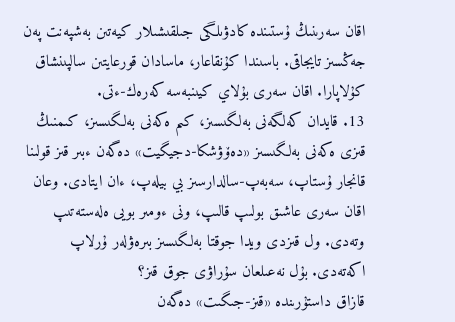اقان سەرىنىڭ ۇستىندە كادۋىلگى جىلقىشىلار كيەتىن بەشپەنت پەن جەڭسىز تايجاقى. باسىندا كۇنقاعار، ماسادان قورعايتىن سالپىنشاق كۇلاپارا. اقان سەرى بۇلاي كيىنبەسە كەرەك-ءتى.
13. قايدان كەلگەنى بەلگىسىز، كىم ەكەنى بەلگىسىز، كىمنىڭ قىزى ەكەنى بەلگىسىز «دەۆۋشكا-دجيگيت» دەگەن ءبىر قىز قولىنا قانجار ۇستاپ، سەبەپ-سالدارسىز بي بيلەپ، ءان ايتادى. وعان اقان سەرى عاشىق بولىپ قالىپ، ونى ءومىر بويى ەلەستەتىپ وتەدى. ول قىزدى ويدا جوقتا بەلگىسىز بىرەۋلەر ۇرلاپ اكەتەدى. بۇل نەعىلعان سۇراۋى جوق قىز؟
قازاق داستۇرىندە «قىز-جىگىت» دەگەن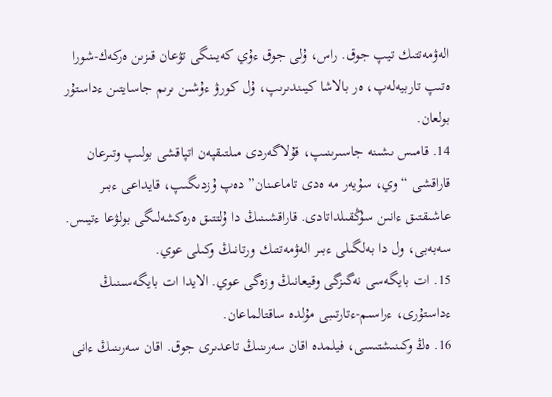الەۋمەتتىك تيپ جوق. راس، ۇلى جوق ءۇي كەيىنگى تۋعان قىزىن ەركەك-شورا ەتىپ تاربيەلەپ، ەر بالاشا كيىندىرىپ، ۇل كورۋ ءۇشىن ىرىم جاسايتىن ءداستۇر بولعان.
14. قامىس ىشىنە جاسىرىنىپ، قۇلاگەردى مىلتىقپەن اتپاقشى بولىپ وتىرعان قاراقشى “وي، سۇيەر مە ەدى تاماعىنان” دەپ ۇزدىگىپ، قايداعى ءبىر عاشىقتىق ءانىن سۇڭقىلداتادى. قاراقشىنىڭ دا ۇلتتىق ەرەكشەلىگى بولۋعا ءتيىس. سەبەبى، ول دا بەلگىلى ءبىر الەۋمەتتىك ورتانىڭ وكىلى عوي.
15. ات بايگەسى نەگىزگى وقيعانىڭ وزەگى عوي. الايدا ات بايگەسىنىڭ ءداستۇرى، ءراسىم-ءتارتىبى مۇلدە ساقتالماعان.
16. ەڭ وكىنىشتىسى، فيلمدە اقان سەرىنىڭ تاعدىرى جوق. اقان سەرىنىڭ ءانى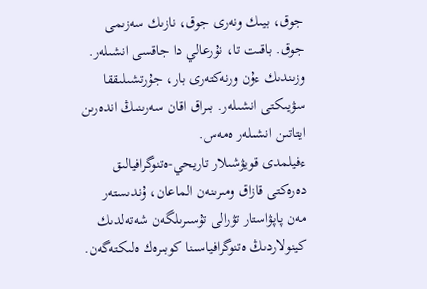جوق، بيىك ونەرى جوق، نازىك سەزىمى جوق. باقىت تا، نۇرعالي دا جاقسى انشىلەر. وزىندىك ءۇن ورنەكتەرى بار، جۇرتشىلىققا سۋيىكتى انشىلەر. بىراق اقان سەرىنىڭ اندەرىن ايتاتىن انشىلەر ەمەس.
ءفيلمدى قويۋشىلار تاريحي-ەتنوگرافيالىق دەرەكتى قازاق ومىرىنەن الماعان، ۇندىستەر مەن پاپۋاستار تۋرالى تۇسىرىلگەن شەتەلدىك كينولاردىڭ ەتنوگرافياسىنا كوبىرەك ەلىكتەگەن.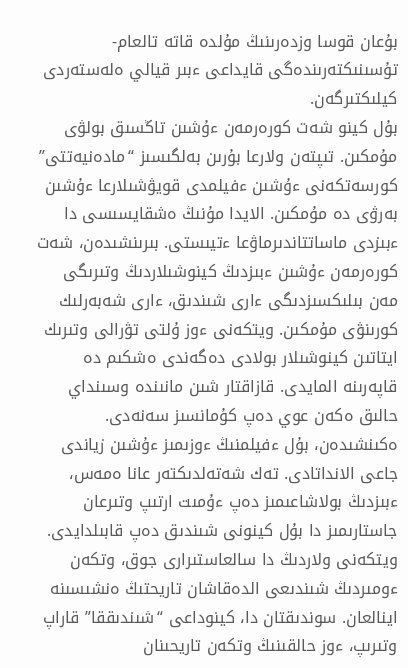بۇعان قوسا وزدەرىنىڭ مۇلدە قاتە تالعام-تۇسىنىكتەرىندەگى قايداعى ءبىر قيالي ەلەستەردى كيلىكتىرگەن.
بۇل كينو شەت كورەرمەن ءۇشىن تاڭسىق بولۋى مۇمكىن. تىپتەن ولارعا بۇرىن بەلگىسىز “مادەنيەتتى” كورسەتكەنى ءۇشىن ءفيلمدى قويۋشىلارعا ءۇشىن بەرۋى دە مۇمكىن. الايدا مۇنىڭ ەشقايسىسى دا ءبىزدى ماساتتاندىرماۋعا ءتيىستى. بىرىنشىدەن، شەت كورەرمەن ءۇشىن ءبىزدىڭ كينوشىلاردىڭ وتىرىگى مەن بىلىكسىزدىگى ءارى شىندىق، ءارى شەبەرلىك كورىنۋى مۇمكىن. ويتكەنى ءوز ۇلتى تۋرالى وتىرىك ايتاتىن كينوشىلار بولادى دەگەندى ەشكىم دە قاپەرىنە المايدى. قازاقتار شىن مانىندە وسىنداي حالىق ەكەن عوي دەپ كۇمانسىز سەنەدى. ەكىنشىدەن، بۇل ءفيلمنىڭ ءوزىمىز ءۇشىن زياندى جاعى الانداتادى. تەك شەتەلدىكتەر عانا ەمەس، ءبىزدىڭ بولاشاعىمىز دەپ ءۇمىت ارتىپ وتىرعان جاستارىمىز دا بۇل كينونى شىندىق دەپ قابىلدايدى. ويتكەنى ولاردىڭ دا سالعاستىرارى جوق، وتكەن ءومىردىڭ شىندىعى الدەقاشان تاريحتىڭ ەنشىسىنە اينالعان. سوندىقتان دا، كينوداعى “شىندىققا” قاراپ وتىرىپ، ءوز حالقىنىڭ وتكەن تاريحىنان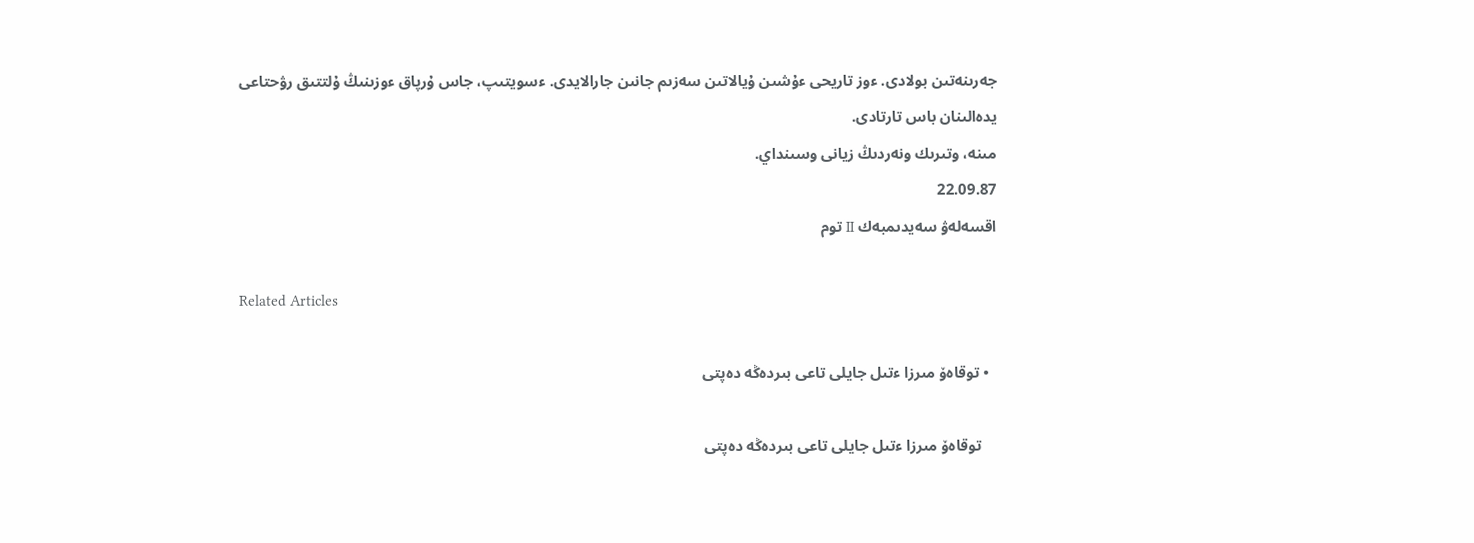جەرىنەتىن بولادى. ءوز تاريحى ءۇشىن ۇيالاتىن سەزىم جانىن جارالايدى. ءسويتىپ، جاس ۇرپاق ءوزىنىڭ ۇلتتىق رۋحتاعى يدەالىنان باس تارتادى.
مىنە، وتىرىك ونەردىڭ زيانى وسىنداي.
22.09.87
اقسەلەۋ سەيدىمبەك II توم

Related Articles

  • توقاەۆ مىرزا ءتىل جايلى تاعى بىردەڭە دەپتى

    توقاەۆ مىرزا ءتىل جايلى تاعى بىردەڭە دەپتى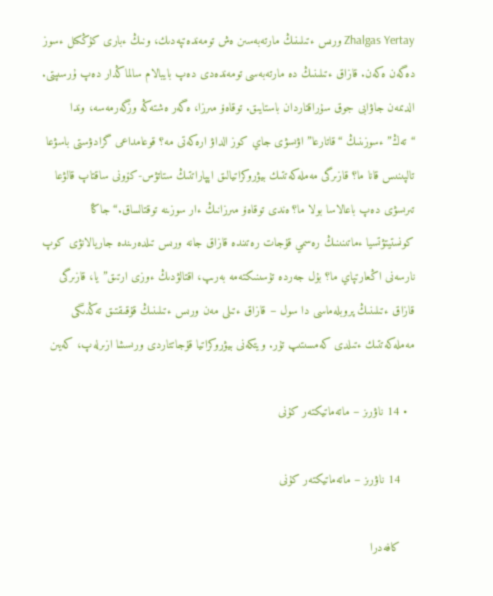Zhalgas Yertay ورىس ءتىلىنىڭ مارتەبەسىن ەش تومەندەتپەدىك، ونىڭ ءبارى كۇڭكىل ءسوز دەگەن ەكەن. قازاق ءتىلىنىڭ دە مارتەبەسى تومەندەدى دەپ بايبالام سالماڭدار دەپ ۇرسىپتى. الدىمەن جاۋابى جوق سۇراقتاردان باستايىق. توقاەۆ مىرزا، ەگەر ەشتەڭە وزگەرمەسە، وندا “تەڭ” ءسوزىنىڭ “قاتارعا” اۋىسۋى جاي كوز الداۋ ارەكەتى مە؟ قوعامداعى گرادۋستى باسۋعا تالپىنىس قانا ما؟ قازىرگى مەملەكەتتىك بيۋروكراتيالىق اپپاراتتىڭ ستاتۋس-كۆونى ساقتاپ قالۋعا تىرىسۋى دەپ باعالاسا بولا ما؟ ەندى توقاەۆ مىرزانىڭ ءار سوزىنە توقتالساق.“جاڭا كونستيتۋتسيا ءماتىنىنىڭ رەسمي قۇجات رەتىندە قازاق جانە ورىس تىلدەرىندە جاريالانۋى كوپ نارسەنى اڭعارتپاي ما؟ بۇل جەردە تۇسىنىكتەمە بەرىپ، اقتالۋدىڭ ءوزى ارتىق”يا، قازىرگى قازاق ءتىلىنىڭ پروبلەماسى دا سول – قازاق ءتىلى مەن ورىس ءتىلىنىڭ قۇقىقتىق تەڭدىگى مەملەكەتتىك ءتىلدى كەمسىتىپ تۇر. ويتكەنى بيۋروكراتيا قۇجاتتاردى ورىسشا ازىرلەپ، كەيىن

  • 14 ناۋرىز – ماتەماتيكتەر كۇنى

    14 ناۋرىز – ماتەماتيكتەر كۇنى

    كافەدرا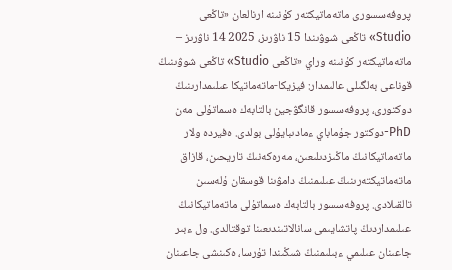پروفەسسورى ماتەماتيكتەر كۇنىنە ارنالعان «تاڭعى Studio» تاڭعى شوۋىندا 15 ناۋرىز، 2025 14 ناۋرىز – ماتەماتيكتەر كۇنىنە وراي «تاڭعى Studio» تاڭعى شوۋىنىڭ قوناعى بەلگىلى عالىمدار: فيزيكا-ماتەماتيكا عىلىمدارىنىڭ دوكتورى، پروفەسسور قانگۋجين بالتابەك ەسماتۇلى مەن PhD-دوكتور جۇماباي ءمادىبايۇلى بولدى. ەفيردە ولار ماتەماتيكانىڭ ماڭىزدىلىعىن، مەرەكەنىڭ تاريحىن، قازاق ماتەماتيكتەرىنىڭ عىلىمنىڭ دامۋىنا قوسقان ۇلەسىن تالقىلادى. پروفەسسور بالتابەك ەسماتۇلى ماتەماتيكانىڭ عىلىمداردىڭ پاتشايىمى سانالاتىندىعىنا توقتالدى. ول ءبىر جاعىنان عىلىمي ءبىلىمنىڭ شىڭىندا تۇرسا، ەكىنشى جاعىنان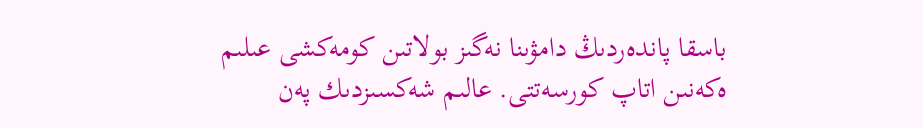باسقا پاندەردىڭ دامۋىنا نەگىز بولاتىن كومەكشى عىلىم ەكەنىن اتاپ كورسەتتى. عالىم شەكسىزدىك پەن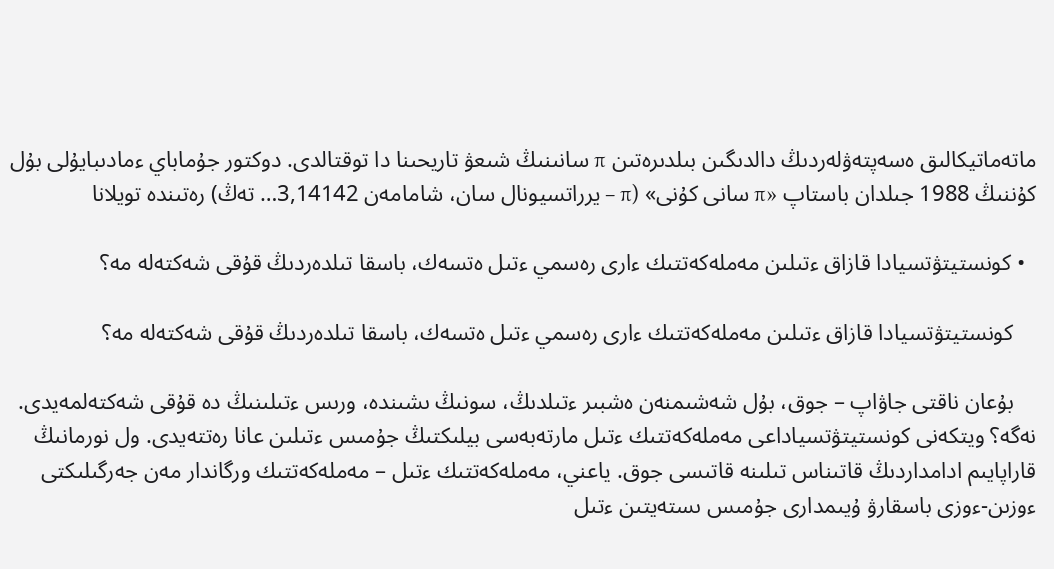ماتەماتيكالىق ەسەپتەۋلەردىڭ دالدىگىن بىلدىرەتىن π سانىنىڭ شىعۋ تاريحىنا دا توقتالدى. دوكتور جۇماباي ءمادىبايۇلى بۇل كۇننىڭ 1988 جىلدان باستاپ «π سانى كۇنى» (π – يرراتسيونال سان، شامامەن 3,14142… تەڭ) رەتىندە تويلانا

  • كونستيتۋتسيادا قازاق ءتىلىن مەملەكەتتىك ءارى رەسمي ءتىل ەتسەك، باسقا تىلدەردىڭ قۇقى شەكتەلە مە؟

    كونستيتۋتسيادا قازاق ءتىلىن مەملەكەتتىك ءارى رەسمي ءتىل ەتسەك، باسقا تىلدەردىڭ قۇقى شەكتەلە مە؟

    بۇعان ناقتى جاۋاپ – جوق، بۇل شەشىمنەن ەشبىر ءتىلدىڭ، سونىڭ ىشىندە، ورىس ءتىلىنىڭ دە قۇقى شەكتەلمەيدى. نەگە؟ ويتكەنى كونستيتۋتسياداعى مەملەكەتتىك ءتىل مارتەبەسى بيلىكتىڭ جۇمىس ءتىلىن عانا رەتتەيدى. ول نورمانىڭ قاراپايىم ادامداردىڭ قاتىناس تىلىنە قاتىسى جوق. ياعني، مەملەكەتتىك ءتىل – مەملەكەتتىك ورگاندار مەن جەرگىلىكتى ءوزىن-ءوزى باسقارۋ ۇيىمدارى جۇمىس ىستەيتىن ءتىل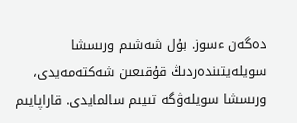دەگەن ءسوز. بۇل شەشىم ورىسشا سويلەيتىندەردىڭ قۇقىعىن شەكتەمەيدى، ورىسشا سويلەۋگە تىيىم سالمايدى. قاراپايىم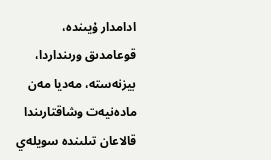ادامدار ۇيىندە، قوعامدىق ورىنداردا، بيزنەستە، مەديا مەن مادەنيەت وشاقتارىندا قالاعان تىلىندە سويلەي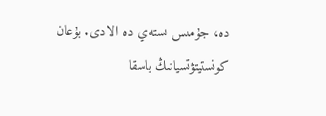دە، جۇمىس ىستەي دە الادى. بۇعان كونستيتۋتسيانىڭ باسقا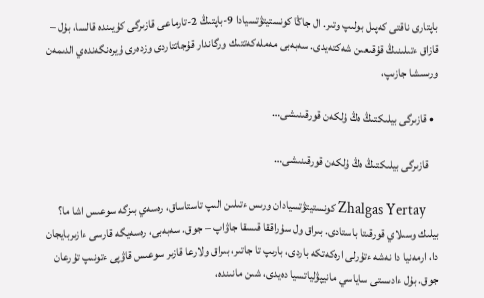باپتارى ناقتى كەپىل بولىپ وتىر. ال جاڭا كونستيتۋتسيادا 9-باپتىڭ 2-تارماعى قازىرگى كۇيىندە قالسا، بۇل – قازاق ءتىلىنىڭ قۇقىعىن شەكتەيدى. سەبەبى مەملەكەتتىك ورگاندار قۇجاتتاردى وزدەرى ۇيرەنگەندەي الدىمەن ورىسشا جازىپ،

  • قازىرگى بيلىكتىڭ ەڭ ۇلكەن قورقىنىشى…

    قازىرگى بيلىكتىڭ ەڭ ۇلكەن قورقىنىشى…

    Zhalgas Yertay كونستيتۋتسيادان ورىس ءتىلىن الىپ تاستاساق، رەسەي بىزگە سوعىس اشا ما؟ بيلىك وسىلاي قورقىتا باستادى. بىراق ول سۇراققا قىسقا جاۋاپ – جوق. سەبەبى، رەسەيگە قارسى ءازىربايجان دا، ارمەنيا دا نەشە ءتۇرلى ارەكەتكە باردى، بارىپ تا جاتىر، بىراق ولارعا قازىر سوعىس قاۋپى ءتونىپ تۇرعان جوق. بۇل ءادىستى ساياسي مانيپۋلياتسيا دەيدى، شىن مانىندە،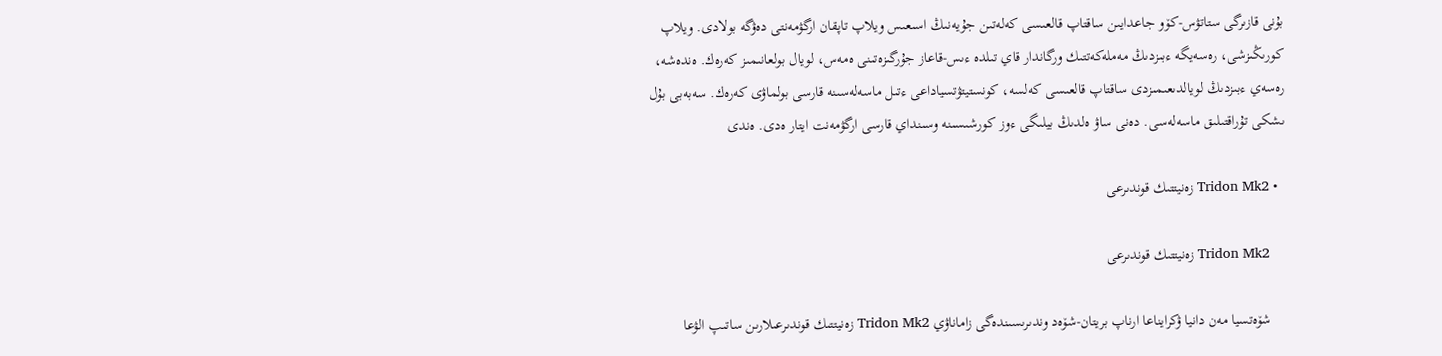بۇنى قازىرگى ستاتۋس-كۆو جاعدايىن ساقتاپ قالعىسى كەلەتىن جۇيەنىڭ اسىعىس ويلاپ تاپقان ارگۋمەنتى دەۋگە بولادى. ويلاپ كورىڭىزشى، رەسەيگە ءبىزدىڭ مەملەكەتتىك ورگاندار قاي تىلدە ءىس-قاعاز جۇرگىزەتىنى ەمەس، لويال بولعانىمىز كەرەك. ەندەشە، رەسەي ءبىزدىڭ لويالدىعىمىزدى ساقتاپ قالعىسى كەلسە، كونستيتۋتسياداعى ءتىل ماسەلەسىنە قارسى بولماۋى كەرەك. سەبەبى بۇل ىشكى تۇراقتىلىق ماسەلەسى. دەنى ساۋ ەلدىڭ بيلىگى ءوز كورشىسىنە وسىنداي قارسى ارگۋمەنت ايتار ەدى. ەندى

  • Tridon Mk2 زەنيتتىك قوندىرعى

    Tridon Mk2 زەنيتتىك قوندىرعى

    شۆەتسيا مەن دانيا ۋكرايناعا ارناپ بريتان-شۆەد وندىرىسىندەگى زاماناۋي Tridon Mk2 زەنيتتىك قوندىرعىلارىن ساتىپ الۋعا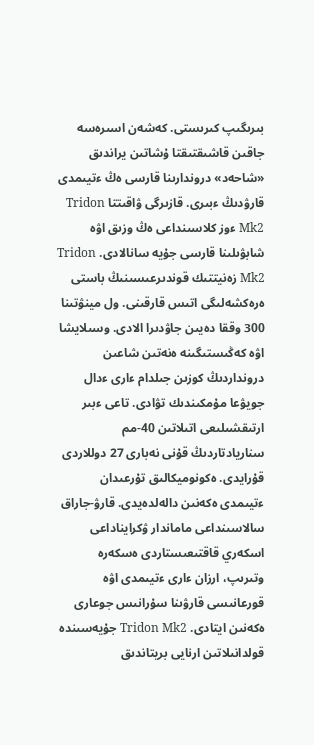بىرىگىپ كىرىستى. كەشەن اسىرەسە جاقىن قاشىقتىقتا ۇشاتىن يراندىق «شاحەد» دروندارىنا قارسى ەڭ ءتيىمدى قارۋدىڭ ءبىرى. قازىرگى ۋاقىتتا Tridon Mk2 ءوز كلاسىنداعى ەڭ وزىق اۋە شابۋىلىنا قارسى جۇيە سانالادى. Tridon Mk2 زەنيتتىك قوندىرعىسىنىڭ باستى ەرەكشەلىگى اتىس قارقىنى. ول مينۋتىنا 300 وققا دەيىن جاۋدىرا الادى. وسىلايشا اۋە كەڭىستىگىنە ەنەتىن شاعىن درونداردىڭ كوزىن جىلدام ءارى ءدال جويۋعا مۇمكىندىك تۋادى. تاعى ءبىر ارتىقشىلىعى اتىلاتىن 40-مم سناريادتاردىڭ قۇنى نەبارى 27 دوللاردى قۇرايدى. ەكونوميكالىق تۇرعىدان ءتيىمدى ەكەنىن دالەلدەيدى. قارۋ-جاراق سالاسىنداعى ماماندار ۋكرايناداعى اسكەري قاقتىعىستاردى ەسكەرە وتىرىپ، ارزان ءارى ءتيىمدى اۋە قورعانىسى قارۋىنا سۇرانىس جوعارى ەكەنىن ايتادى. Tridon Mk2 جۇيەسىندە قولدانىلاتىن ارنايى بريتاندىق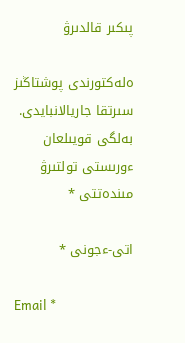پىكىر قالدىرۋ

ەلەكتورندى پوشتاڭىز سىرتقا جاريالانبايدى. بەلگى قويىلعان ءورىستى تولتىرۋ مىندەتتى *

اتى-ءجونى *

Email *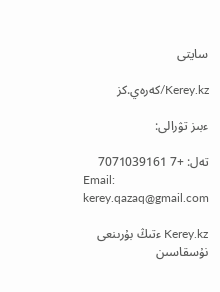سايتى

Kerey.kz/كەرەي.كز

ءبىز تۋرالى:

تەل: +7 7071039161
Email: kerey.qazaq@gmail.com

Kerey.kz ءتىڭ بۇرىنعى نۇسقاسىن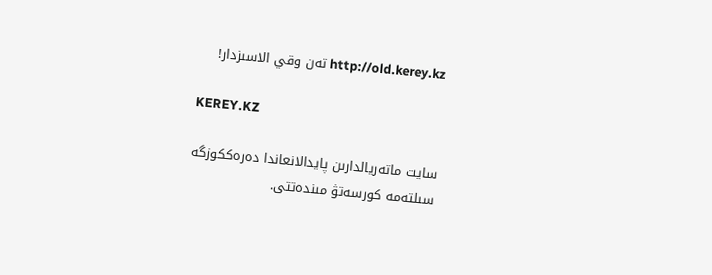http://old.kerey.kz تەن وقي الاسىزدار!

KEREY.KZ

سايت ماتەريالدارىن پايدالانعاندا دەرەككوزگە سىلتەمە كورسەتۋ مىندەتتى.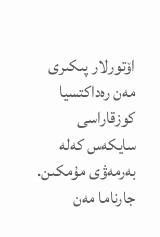اۆتورلار پىكىرى مەن رەداكتسيا كوزقاراسى سايكەس كەلە بەرمەۋى مۇمكىن. جارناما مەن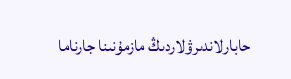حابارلاندىرۋلاردىڭ مازمۇنىنا جارناما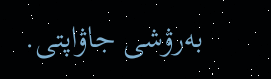بەرۋشى جاۋاپتى.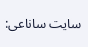سايت ساناعى: